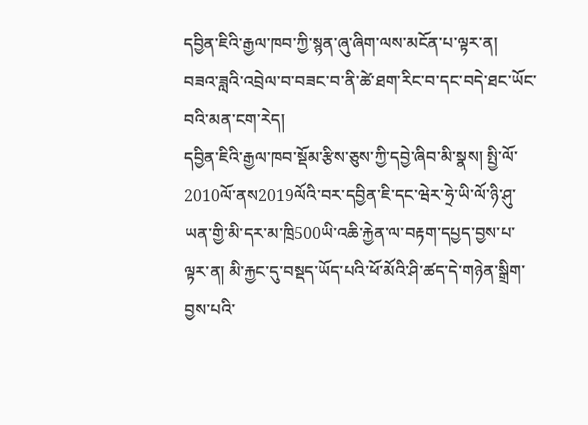དབྱིན་ཇིའི་རྒྱལ་ཁབ་ཀྱི་སྙན་ཞུ་ཞིག་ལས་མངོན་པ་ལྟར་ན། བཟའ་ཟླའི་འབྲེལ་བ་བཟང་བ་ནི་ཚེ་ཐག་རིང་བ་དང་བདེ་ཐང་ཡོང་བའི་མན་ངག་རེད།
དབྱིན་ཇིའི་རྒྱལ་ཁབ་སྡོམ་རྩིས་ཅུས་ཀྱི་དབྱེ་ཞིབ་མི་སྣས། སྤྱི་ལོ་2010ལོ་ནས2019ལོའི་བར་དབྱིན་ཇི་དང་ཝེར་ཧྲེ་ཡི་ལོ་ཉི་ཤུ་ཡན་གྱི་མི་དར་མ་ཁྲི500ཡི་འཆི་རྐྱེན་ལ་བརྟག་དཔྱད་བྱས་པ་ལྟར་ན། མི་རྐྱང་དུ་བསྡད་ཡོད་པའི་ཕོ་མོའི་ཤི་ཚད་དེ་གཉེན་སྒྲིག་བྱས་པའི་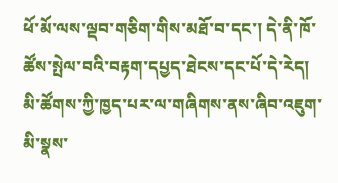ཕོ་མོ་ལས་ལྡབ་གཅིག་གིས་མཐོ་བ་དང་། དེ་ནི་ཁོ་ཚོས་སྤེལ་བའི་བརྟག་དཔྱད་ཐེངས་དང་པོ་དེ་རེད།
མི་ཚོགས་ཀྱི་ཁྱད་པར་ལ་གཞིགས་ནས་ཞིབ་འཇུག་མི་སྣས་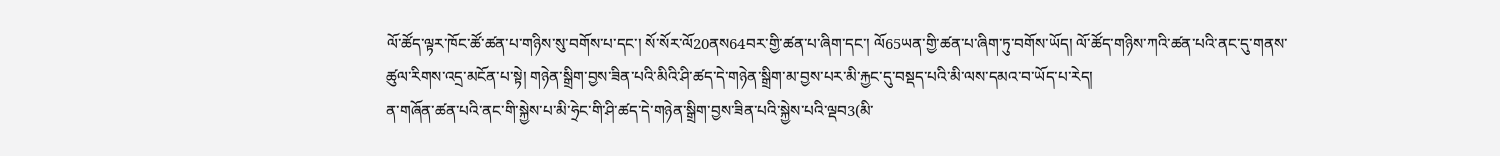ལོ་ཚོད་ལྟར་ཁོང་ཚོ་ཚན་པ་གཉིས་སུ་བགོས་པ་དང་། སོ་སོར་ལོ20ནས64བར་གྱི་ཚན་པ་ཞིག་དང་། ལོ65ཡན་གྱི་ཚན་པ་ཞིག་ཏུ་བགོས་ཡོད། ལོ་ཚོད་གཉིས་ཀའི་ཚན་པའི་ནང་དུ་གནས་ཚུལ་རིགས་འདྲ་མངོན་པ་སྟེ། གཉེན་སྒྲིག་བྱས་ཟིན་པའི་མིའི་ཤི་ཚད་དེ་གཉེན་སྒྲིག་མ་བྱས་པར་མི་རྐྱང་དུ་བསྡད་པའི་མི་ལས་དམའ་བ་ཡོད་པ་རེད།
ན་གཞོན་ཚན་པའི་ནང་གི་སྐྱེས་པ་མི་ཧྲེང་གི་ཤི་ཚད་དེ་གཉེན་སྒྲིག་བྱས་ཟིན་པའི་སྐྱེས་པའི་ལྡབ3(མི་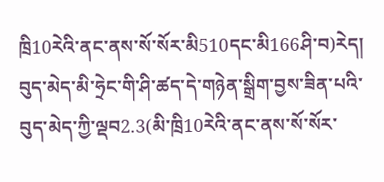ཁྲི10རེའི་ནང་ནས་སོ་སོར་མི510དང་མི166ཤི་བ)རེད། བུད་མེད་མི་ཧྲེང་གི་ཤི་ཚད་དེ་གཉེན་སྒྲིག་བྱས་ཟིན་པའི་བུད་མེད་ཀྱི་ལྡབ2.3(མི་ཁྲི10རེའི་ནང་ནས་སོ་སོར་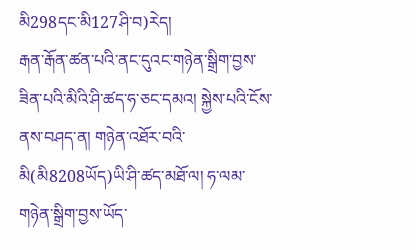མི298དང་མི127ཤི་བ)རེད།
རྒན་རྒོན་ཚན་པའི་ནང་དུའང་གཉེན་སྒྲིག་བྱས་ཟིན་པའི་མིའི་ཤི་ཚད་ཧ་ཅང་དམའ། སྐྱེས་པའི་ངོས་ནས་བཤད་ན། གཉེན་འཐོར་བའི་མི(མི8208ཡོད)ཡི་ཤི་ཚད་མཐོ་ལ། ཧ་ལམ་གཉེན་སྒྲིག་བྱས་ཡོད་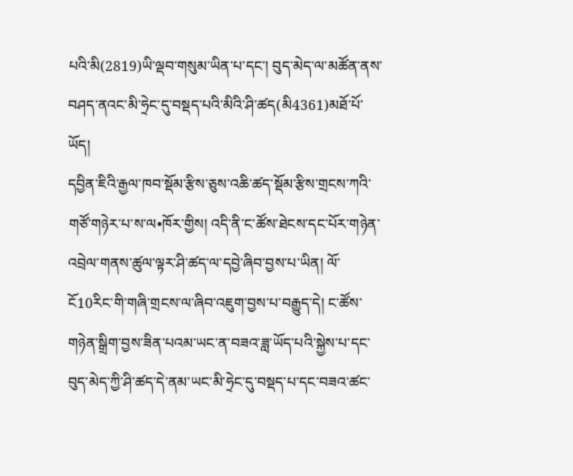པའི་མི(2819)ཡི་ལྡབ་གསུམ་ཡིན་པ་དང་། བུད་མེད་ལ་མཚོན་ནས་བཤད་ནའང་མི་ཧྲེང་དུ་བསྡད་པའི་མིའི་ཤི་ཚད(མི4361)མཐོ་པོ་ཡོད།
དབྱིན་ཇིའི་རྒྱལ་ཁབ་སྡོམ་རྩིས་ཅུས་འཆི་ཚད་སྡོམ་རྩིས་གྲངས་ཀའི་གཙོ་གཉེར་པ་ས་ལ•ཁོར་གྱིས། འདི་ནི་ང་ཚོས་ཐེངས་དང་པོར་གཉེན་འབྲེལ་གནས་ཚུལ་ལྟར་ཤི་ཚད་ལ་དབྱེ་ཞིབ་བྱས་པ་ཡིན། ལོ་ངོ10རིང་གི་གཞི་གྲངས་ལ་ཞིབ་འཇུག་བྱས་པ་བརྒྱུད་དེ། ང་ཚོས་གཉེན་སྒྲིག་བྱས་ཟིན་པའམ་ཡང་ན་བཟའ་ཟླ་ཡོད་པའི་སྐྱེས་པ་དང་བུད་མེད་ཀྱི་ཤི་ཚད་དེ་ནམ་ཡང་མི་ཧྲེང་དུ་བསྡད་པ་དང་བཟའ་ཚང་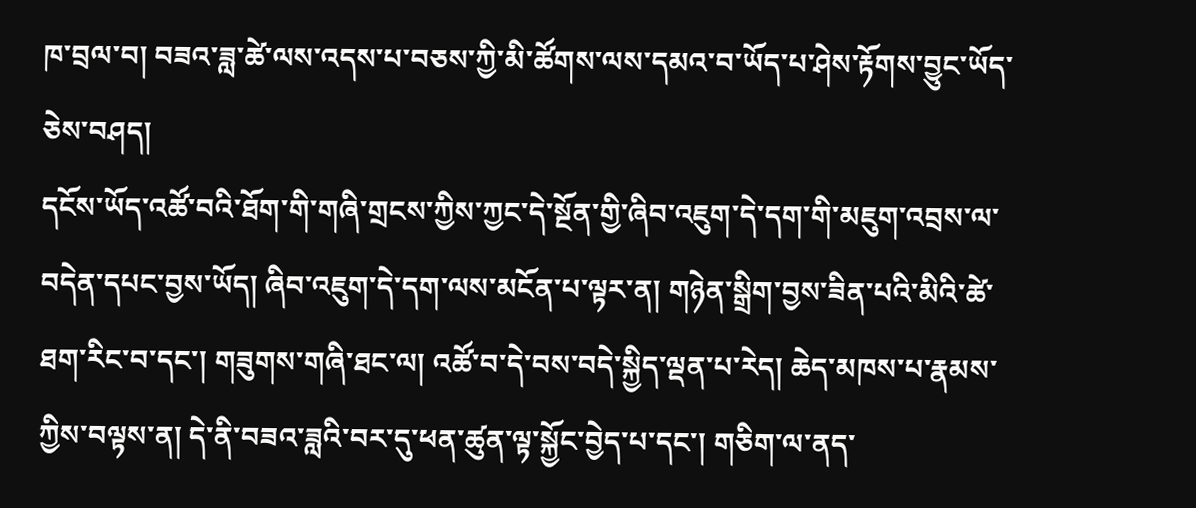ཁ་བྲལ་བ། བཟའ་ཟླ་ཚེ་ལས་འདས་པ་བཅས་ཀྱི་མི་ཚོགས་ལས་དམའ་བ་ཡོད་པ་ཤེས་རྟོགས་བྱུང་ཡོད་ཅེས་བཤད།
དངོས་ཡོད་འཚོ་བའི་ཐོག་གི་གཞི་གྲངས་ཀྱིས་ཀྱང་དེ་སྔོན་གྱི་ཞིབ་འཇུག་དེ་དག་གི་མཇུག་འབྲས་ལ་བདེན་དཔང་བྱས་ཡོད། ཞིབ་འཇུག་དེ་དག་ལས་མངོན་པ་ལྟར་ན། གཉེན་སྒྲིག་བྱས་ཟིན་པའི་མིའི་ཚེ་ཐག་རིང་བ་དང་། གཟུགས་གཞི་ཐང་ལ། འཚོ་བ་དེ་བས་བདེ་སྐྱིད་ལྡན་པ་རེད། ཆེད་མཁས་པ་རྣམས་ཀྱིས་བལྟས་ན། དེ་ནི་བཟའ་ཟླའི་བར་དུ་ཕན་ཚུན་ལྟ་སྐྱོང་བྱེད་པ་དང་། གཅིག་ལ་ནད་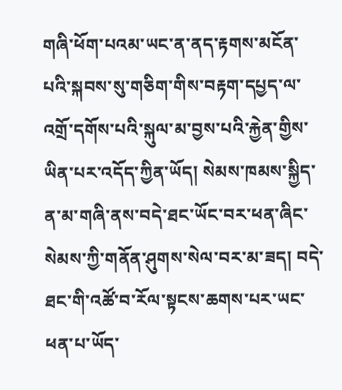གཞི་ཕོག་པའམ་ཡང་ན་ནད་རྟགས་མངོན་པའི་སྐབས་སུ་གཅིག་གིས་བརྟག་དཔྱད་ལ་འགྲོ་དགོས་པའི་སྐུལ་མ་བྱས་པའི་རྐྱེན་གྱིས་ཡིན་པར་འདོད་ཀྱིན་ཡོད། སེམས་ཁམས་སྐྱིད་ན་མ་གཞི་ནས་བདེ་ཐང་ཡོང་བར་ཕན་ཞིང་སེམས་ཀྱི་གནོན་ཤུགས་སེལ་བར་མ་ཟད། བདེ་ཐང་གི་འཚོ་བ་རོལ་སྟངས་ཆགས་པར་ཡང་ཕན་པ་ཡོད་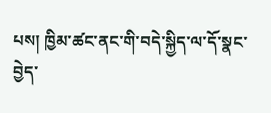པས། ཁྱིམ་ཚང་ནང་གི་བདེ་སྐྱིད་ལ་དོ་སྣང་བྱེད་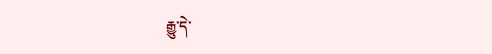རྒྱུ་དེ་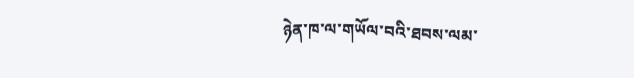ཉེན་ཁ་ལ་གཡོལ་བའི་ཐབས་ལམ་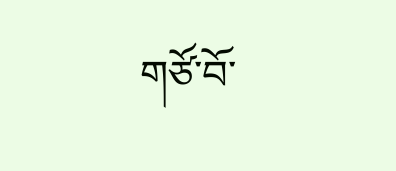གཙོ་བོ་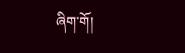ཞིག་གོ།